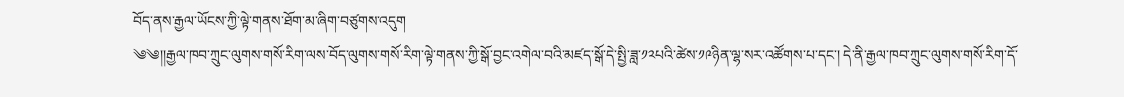བོད་ནས་རྒྱལ་ཡོངས་ཀྱི་ལྟེ་གནས་ཐོག་མ་ཞིག་བཙུགས་འདུག
༄༄།།རྒྱལ་ཁབ་ཀྲུང་ལུགས་གསོ་རིག་ལས་བོད་ལུགས་གསོ་རིག་ལྟེ་གནས་ཀྱི་སྒོ་བྱང་འགེལ་བའི་མཛད་སྒོ་དེ་སྤྱི་ཟླ་༡༢པའི་ཚེས་༡༩ཉིན་ལྷ་སར་འཚོགས་པ་དང་། དེ་ནི་རྒྱལ་ཁབ་ཀྲུང་ལུགས་གསོ་རིག་དོ་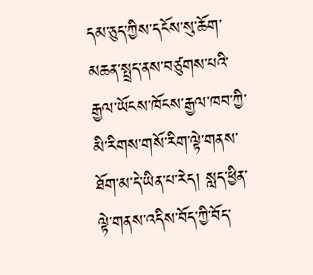དམ་ཅུད་ཀྱིས་དངོས་སུ་ཆོག་མཆན་སྤྲད་ནས་བཙུགས་པའི་རྒྱལ་ཡོངས་ཁོངས་རྒྱལ་ཁབ་ཀྱི་མི་རིགས་གསོ་རིག་ལྟེ་གནས་ཐོག་མ་དེ་ཡིན་པ་རེད། སླད་ཕྱིན་ལྟེ་གནས་འདིས་བོད་ཀྱི་བོད་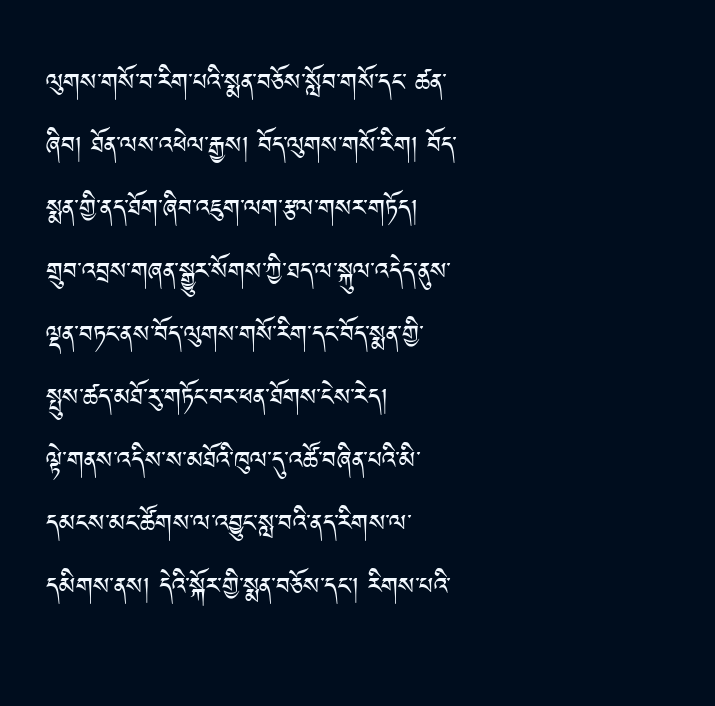ལུགས་གསོ་བ་རིག་པའི་སྨན་བཅོས་སློབ་གསོ་དང་ ཚན་ཞིབ། ཐོན་ལས་འཕེལ་རྒྱས། བོད་ལུགས་གསོ་རིག། བོད་སྨན་གྱི་ནད་ཐོག་ཞིབ་འཇུག་ལག་རྩལ་གསར་གཏོད། གྲུབ་འབྲས་གཞན་སྒྱུར་སོགས་ཀྱི་ཐད་ལ་སྐུལ་འདེད་ནུས་ལྡན་བཏང་ནས་བོད་ལུགས་གསོ་རིག་དང་བོད་སྨན་གྱི་སྤུས་ཚད་མཐོ་རུ་གཏོང་བར་ཕན་ཐོགས་ངེས་རེད།
ལྟེ་གནས་འདིས་ས་མཐོའི་ཁུལ་དུ་འཚོ་བཞིན་པའི་མི་དམངས་མང་ཚོགས་ལ་འབྱུང་སླ་བའི་ནད་རིགས་ལ་དམིགས་ནས། དེའི་སྐོར་གྱི་སྨན་བཅོས་དང་། རིགས་པའི་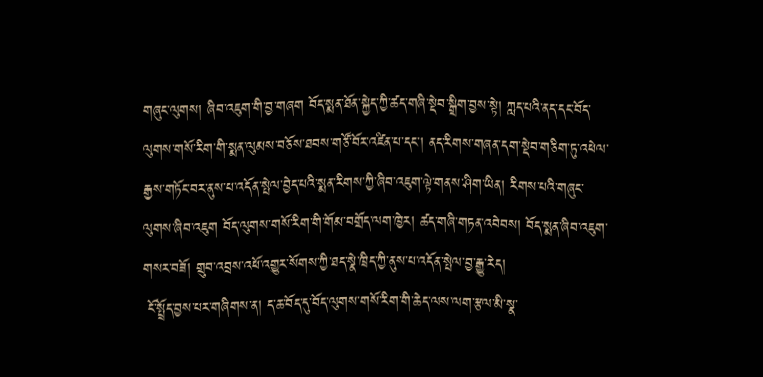གཞུང་ལུགས། ཞིབ་འཇུག་གི་བྱ་གཞག བོད་སྨན་ཐོན་སྐྱེད་ཀྱི་ཚད་གཞི་སྡེབ་སྒྲིག་བྱས་སྟེ། ཀླད་པའི་ནད་དང་བོད་ལུགས་གསོ་རིག་གི་སྨན་ལུམས་བཅོས་ཐབས་གཙོ་བོར་འཛིན་པ་དང་། ནད་རིགས་གཞན་དག་སྡེབ་གཅིག་ཏུ་འཕེལ་རྒྱས་གཏོང་བར་ནུས་པ་འདོན་སྤེལ་བྱེད་པའི་སྨན་རིགས་ཀྱི་ཞིབ་འཇུག་ལྟེ་གནས་ཤིག་ཡིན། རིགས་པའི་གཞུང་ལུགས་ཞིབ་འཇུག བོད་ལུགས་གསོ་རིག་གི་གོམ་བགྲོད་ལག་ཁྱེར། ཚད་གཞི་གཏན་འབེབས། བོད་སྨན་ཞིབ་འཇུག་གསར་བཟོ། གྲུབ་འབྲས་འཕོ་འགྱུར་སོགས་ཀྱི་ཐད་སྣེ་ཁྲིད་ཀྱི་ནུས་པ་འདོན་སྤེལ་བྱ་རྒྱུ་རེད།
 ངོ་སྤྲོད་བྱས་པར་གཞིགས་ན། ད་ཆ་བོད་དུ་བོད་ལུགས་གསོ་རིག་གི་ཆེད་ལས་ལག་རྩལ་མི་སྣ་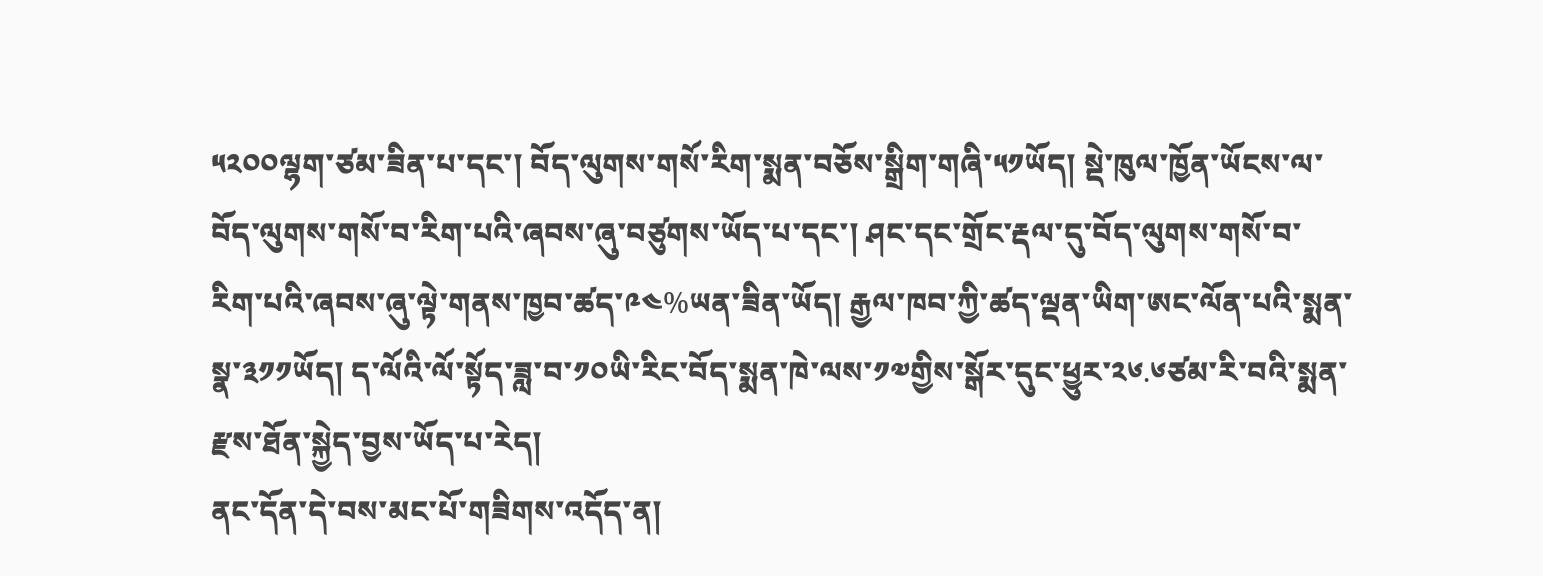༥༢༠༠ལྷག་ཙམ་ཟིན་པ་དང་། བོད་ལུགས་གསོ་རིག་སྨན་བཅོས་སྒྲིག་གཞི་༥༡ཡོད། སྡེ་ཁུལ་ཁྱོན་ཡོངས་ལ་བོད་ལུགས་གསོ་བ་རིག་པའི་ཞབས་ཞུ་བཙུགས་ཡོད་པ་དང་། ཤང་དང་གྲོང་རྡལ་དུ་བོད་ལུགས་གསོ་བ་རིག་པའི་ཞབས་ཞུ་ལྟེ་གནས་ཁྱབ་ཚད་༩༤%ཡན་ཟིན་ཡོད། རྒྱལ་ཁབ་ཀྱི་ཚད་ལྡན་ཡིག་ཨང་ལོན་པའི་སྨན་སྣ་༣༡༡ཡོད། ད་ལོའི་ལོ་སྟོད་ཟླ་བ་༡༠ཡི་རིང་བོད་སྨན་ཁེ་ལས་༡༧གྱིས་སྒོར་དུང་ཕྱུར་༢༦.༦ཙམ་རི་བའི་སྨན་རྫས་ཐོན་སྐྱེད་བྱས་ཡོད་པ་རེད།
ནང་དོན་དེ་བས་མང་པོ་གཟིགས་འདོད་ན།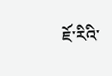ཇོ་རིའི་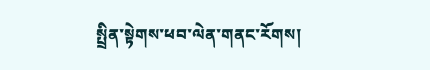སྤྲིན་སྟེགས་ཕབ་ལེན་གནང་རོགས།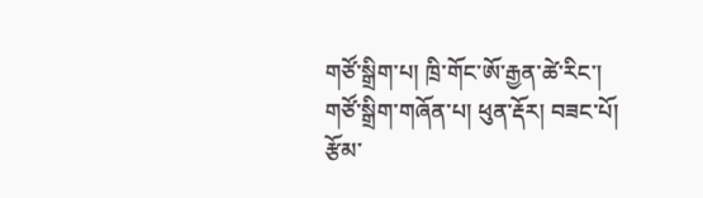གཙོ་སྒྲིག་པ། ཁྲི་གོང་ཨོ་རྒྱན་ཚེ་རིང་།
གཙོ་སྒྲིག་གཞོན་པ། ཕུན་རྡོར། བཟང་པོ།
རྩོམ་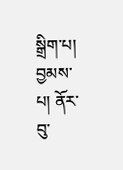སྒྲིག་པ། བྱམས་པ། ནོར་བུ་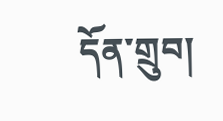དོན་གྲུབ།